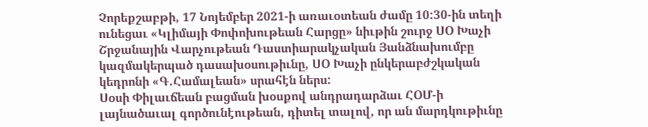Չորեքշաբթի, 17 Նոյեմբեր 2021-ի առաւօտեան ժամը 10:30-ին տեղի ունեցաւ «Կլիմայի Փոփոխութեան Հարցը» նիւթին շուրջ ՍՕ Խաչի Շրջանային Վարչութեան Դաստիարակչական Յանձնախումբը կազմակերպած դասախօսութիւնը, ՍՕ Խաչի ընկերաբժշկական կեդրոնի «Գ.Համալեան» սրահէն ներս:
Սօսի Փիլաւճեան բացման խօսքով անդրադարձաւ ՀՕՄ-ի լայնածաւալ գործունէութեան, դիտել տալով, որ ան մարդկութիւնը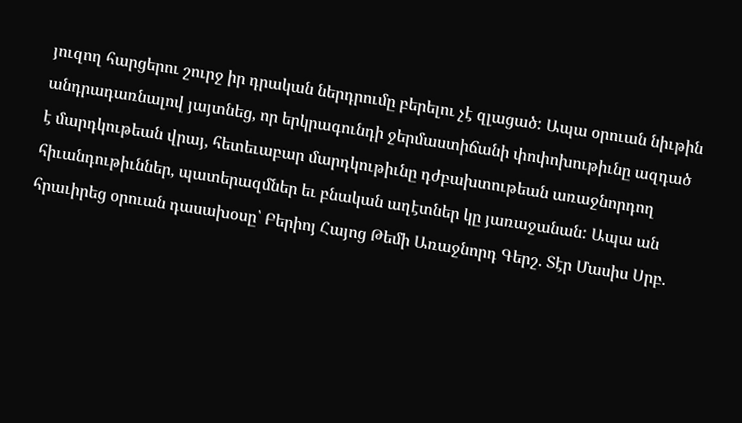յուզող հարցերու շուրջ իր դրական ներդրումը բերելու չէ զլացած: Ապա օրուան նիւթին անդրադառնալով յայտնեց, որ երկրագունդի ջերմաստիճանի փոփոխութիւնը ազդած է մարդկութեան վրայ, հետեւաբար մարդկութիւնը դժբախտութեան առաջնորդող հիւանդութիւններ, պատերազմներ եւ բնական աղէտներ կը յառաջանան: Ապա ան հրաւիրեց օրուան դասախօսը՝ Բերիոյ Հայոց Թեմի Առաջնորդ Գերշ. Տէր Մասիս Սրբ.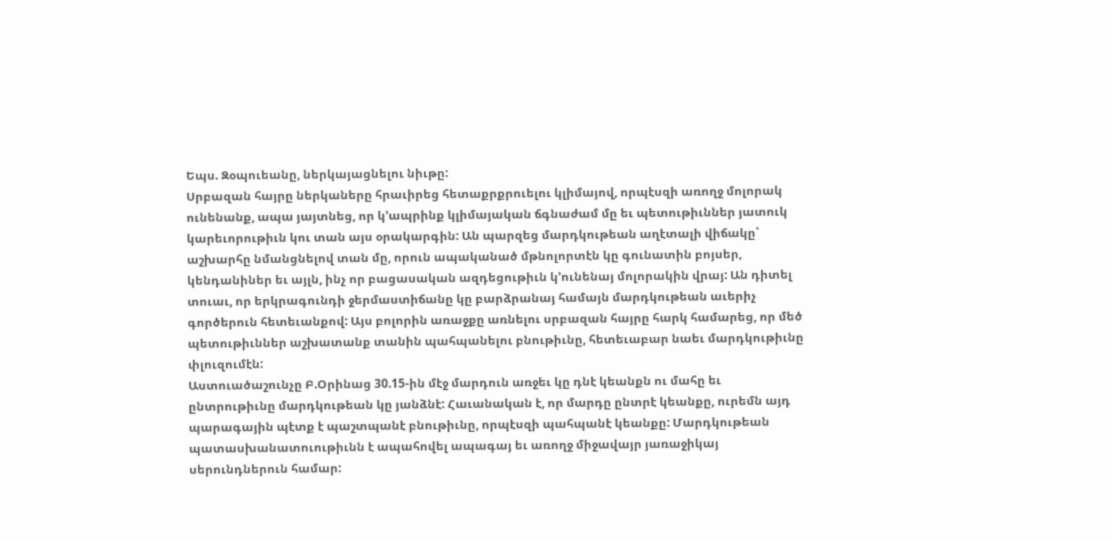Եպս. Զօպուեանը, ներկայացնելու նիւթը:
Սրբազան հայրը ներկաները հրաւիրեց հետաքրքրուելու կլիմայով, որպէսզի առողջ մոլորակ ունենանք, ապա յայտնեց, որ կ’ապրինք կլիմայական ճգնաժամ մը եւ պետութիւններ յատուկ կարեւորութիւն կու տան այս օրակարգին: Ան պարզեց մարդկութեան աղէտալի վիճակը՝ աշխարհը նմանցնելով տան մը, որուն ապականած մթնոլորտէն կը գունատին բոյսեր, կենդանիներ եւ այլն, ինչ որ բացասական ազդեցութիւն կ’ունենայ մոլորակին վրայ: Ան դիտել տուաւ, որ երկրագունդի ջերմաստիճանը կը բարձրանայ համայն մարդկութեան աւերիչ գործերուն հետեւանքով: Այս բոլորին առաջքը առնելու սրբազան հայրը հարկ համարեց, որ մեծ պետութիւններ աշխատանք տանին պահպանելու բնութիւնը, հետեւաբար նաեւ մարդկութիւնը փլուզումէն:
Աստուածաշունչը Բ.Օրինաց 30.15-ին մէջ մարդուն առջեւ կը դնէ կեանքն ու մահը եւ ընտրութիւնը մարդկութեան կը յանձնէ: Հաւանական է, որ մարդը ընտրէ կեանքը, ուրեմն այդ պարագային պէտք է պաշտպանէ բնութիւնը, որպէսզի պահպանէ կեանքը: Մարդկութեան պատասխանատուութիւնն է ապահովել ապագայ եւ առողջ միջավայր յառաջիկայ սերունդներուն համար: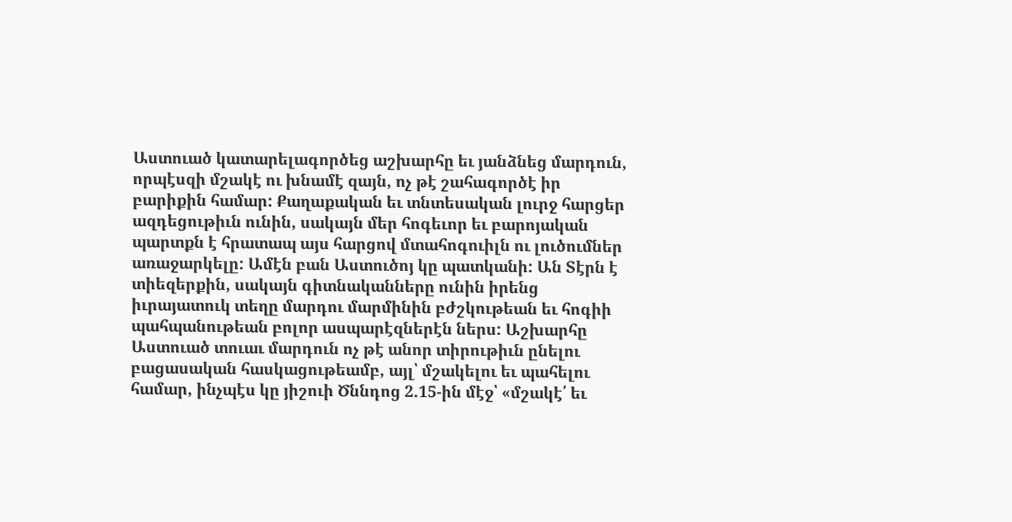Աստուած կատարելագործեց աշխարհը եւ յանձնեց մարդուն, որպէսզի մշակէ ու խնամէ զայն, ոչ թէ շահագործէ իր բարիքին համար: Քաղաքական եւ տնտեսական լուրջ հարցեր ազդեցութիւն ունին, սակայն մեր հոգեւոր եւ բարոյական պարտքն է հրատապ այս հարցով մտահոգուիլն ու լուծումներ առաջարկելը: Ամէն բան Աստուծոյ կը պատկանի: Ան Տէրն է տիեզերքին, սակայն գիտնականները ունին իրենց իւրայատուկ տեղը մարդու մարմինին բժշկութեան եւ հոգիի պահպանութեան բոլոր ասպարէզներէն ներս: Աշխարհը Աստուած տուաւ մարդուն ոչ թէ անոր տիրութիւն ընելու բացասական հասկացութեամբ, այլ՝ մշակելու եւ պահելու համար, ինչպէս կը յիշուի Ծննդոց 2.15-ին մէջ՝ «մշակէ՛ եւ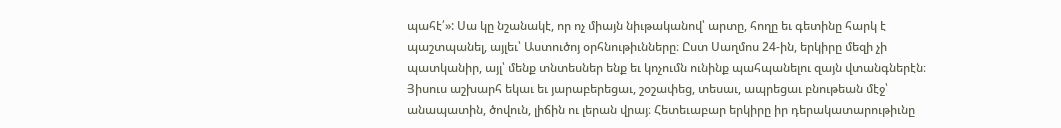պահէ՛»: Սա կը նշանակէ, որ ոչ միայն նիւթականով՝ արտը, հողը եւ գետինը հարկ է պաշտպանել, այլեւ՝ Աստուծոյ օրհնութիւնները։ Ըստ Սաղմոս 24-ին, երկիրը մեզի չի պատկանիր, այլ՝ մենք տնտեսներ ենք եւ կոչումն ունինք պահպանելու զայն վտանգներէն։ Յիսուս աշխարհ եկաւ եւ յարաբերեցաւ, շօշափեց, տեսաւ, ապրեցաւ բնութեան մէջ՝ անապատին, ծովուն, լիճին ու լերան վրայ։ Հետեւաբար երկիրը իր դերակատարութիւնը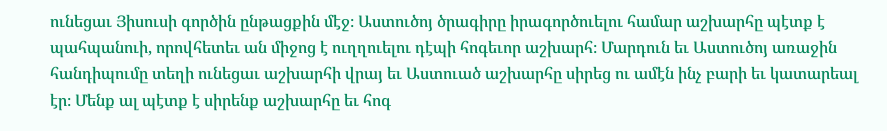ունեցաւ Յիսուսի գործին ընթացքին մէջ։ Աստուծոյ ծրագիրը իրագործուելու համար աշխարհը պէտք է պահպանուի, որովհետեւ ան միջոց է ուղղուելու դէպի հոգեւոր աշխարհ։ Մարդուն եւ Աստուծոյ առաջին հանդիպումը տեղի ունեցաւ աշխարհի վրայ եւ Աստուած աշխարհը սիրեց ու ամէն ինչ բարի եւ կատարեալ էր։ Մենք ալ պէտք է սիրենք աշխարհը եւ հոգ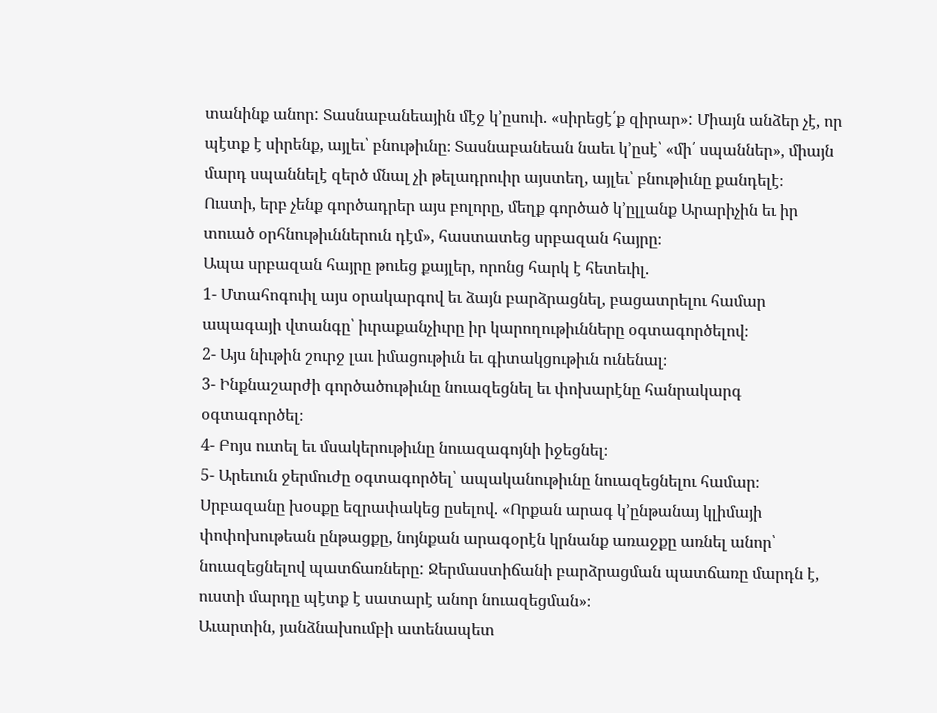տանինք անոր: Տասնաբանեային մէջ կ’ըսուի. «սիրեցէ՛ք զիրար»: Միայն անձեր չէ, որ պէտք է սիրենք, այլեւ՝ բնութիւնը։ Տասնաբանեան նաեւ կ’ըսէ՝ «մի՛ սպաններ», միայն մարդ սպաննելէ զերծ մնալ չի թելադրուիր այստեղ, այլեւ՝ բնութիւնը քանդելէ։
Ուստի, երբ չենք գործադրեր այս բոլորը, մեղք գործած կ’ըլլանք Արարիչին եւ իր տուած օրհնութիւններուն դէմ», հաստատեց սրբազան հայրը։
Ապա սրբազան հայրը թուեց քայլեր, որոնց հարկ է հետեւիլ.
1- Մտահոգուիլ այս օրակարգով եւ ձայն բարձրացնել, բացատրելու համար ապագայի վտանգը՝ իւրաքանչիւրը իր կարողութիւնները օգտագործելով։
2- Այս նիւթին շուրջ լաւ իմացութիւն եւ գիտակցութիւն ունենալ։
3- Ինքնաշարժի գործածութիւնը նուազեցնել եւ փոխարէնը հանրակարգ օգտագործել։
4- Բոյս ուտել եւ մսակերութիւնը նուազագոյնի իջեցնել։
5- Արեւուն ջերմուժը օգտագործել՝ ապականութիւնը նուազեցնելու համար։
Սրբազանը խօսքը եզրափակեց ըսելով. «Որքան արագ կ’ընթանայ կլիմայի փոփոխութեան ընթացքը, նոյնքան արագօրէն կրնանք առաջքը առնել անոր՝ նուազեցնելով պատճառները: Ջերմաստիճանի բարձրացման պատճառը մարդն է, ուստի մարդը պէտք է սատարէ անոր նուազեցման»։
Աւարտին, յանձնախումբի ատենապետ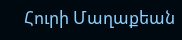Հուրի Մաղաքեան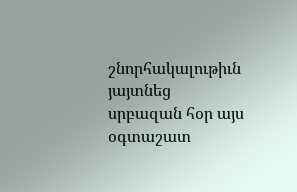շնորհակալութիւն յայտնեց սրբազան հօր այս օգտաշատ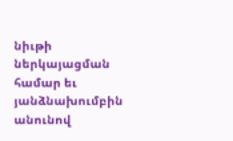նիւթի ներկայացման համար եւ յանձնախումբին անունով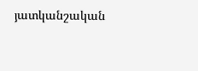յատկանշական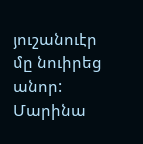յուշանուէր մը նուիրեց անոր:
Մարինա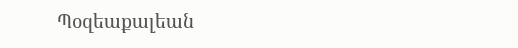Պօզեաքալեան